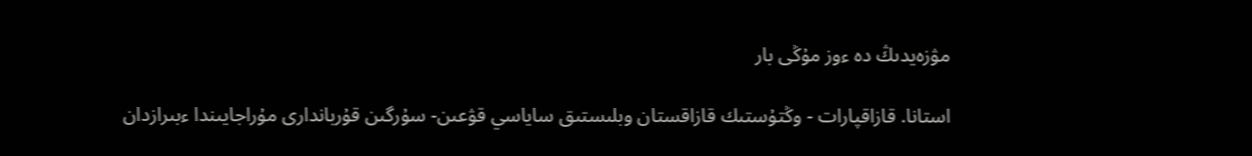مۋزەيدىڭ دە ءوز مۇڭى بار

استانا. قازاقپارات - وڭتۇستىك قازاقستان وبلىستىق ساياسي قۋعىن- سۇرگىن قۇرباندارى مۇراجايىندا ءبىرازدان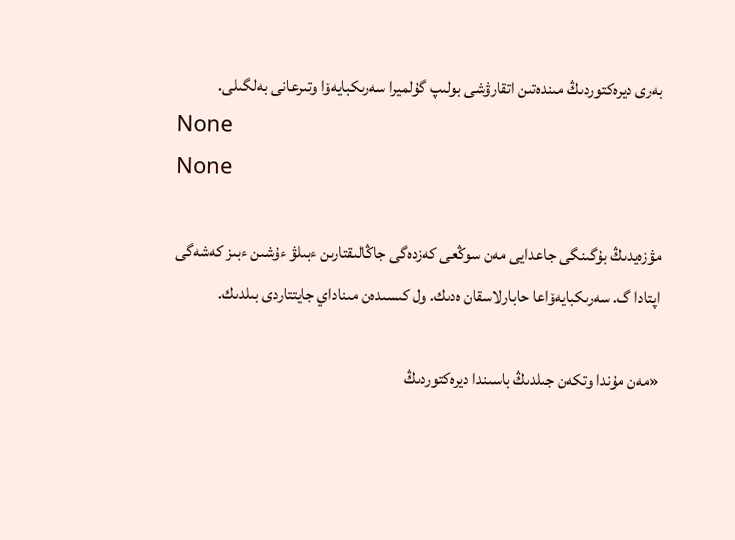بەرى ديرەكتوردىڭ مىندەتىن اتقارۋشى بولىپ گۇلميرا سەرىكبايەۆا وتىرعانى بەلگىلى.
None
None

مۋزەيدىڭ بۇگىنگى جاعدايى مەن سوڭعى كەزدەگى جاڭالىقتارىن ءبىلۋ ءۇشىن ءبىز كەشەگى اپتادا گ. سەرىكبايەۆاعا حابارلاسقان ەدىك. ول كىسىدەن مىناداي جايتتاردى بىلدىك.

«مەن مۇندا وتكەن جىلدىڭ باسىندا ديرەكتوردىڭ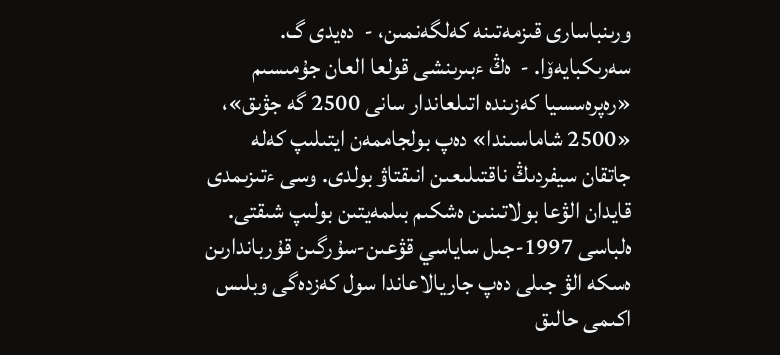ورىنباسارى قىزمەتىنە كەلگەنمىن، -  دەيدى گ. سەرىكبايەۆا. -  ەڭ ءبىرىنشى قولعا العان جۇمىسىم «رەپرەسسيا كەزىندە اتىلعاندار سانى 2500 گە جۋىق»، «2500 شاماسىندا» دەپ بولجاممەن ايتىلىپ كەلە جاتقان سيفردىڭ ناقتىلىعىن انىقتاۋ بولدى. وسى ءتىزىمدى قايدان الۋعا بولاتىنىن ەشكىم بىلمەيتىن بولىپ شىقتى. ەلباسى 1997-جىل ساياسي قۋعىن-سۇرگىن قۇرباندارىن ەسكە الۋ جىلى دەپ جاريالاعاندا سول كەزدەگى وبلىس اكىمى حالىق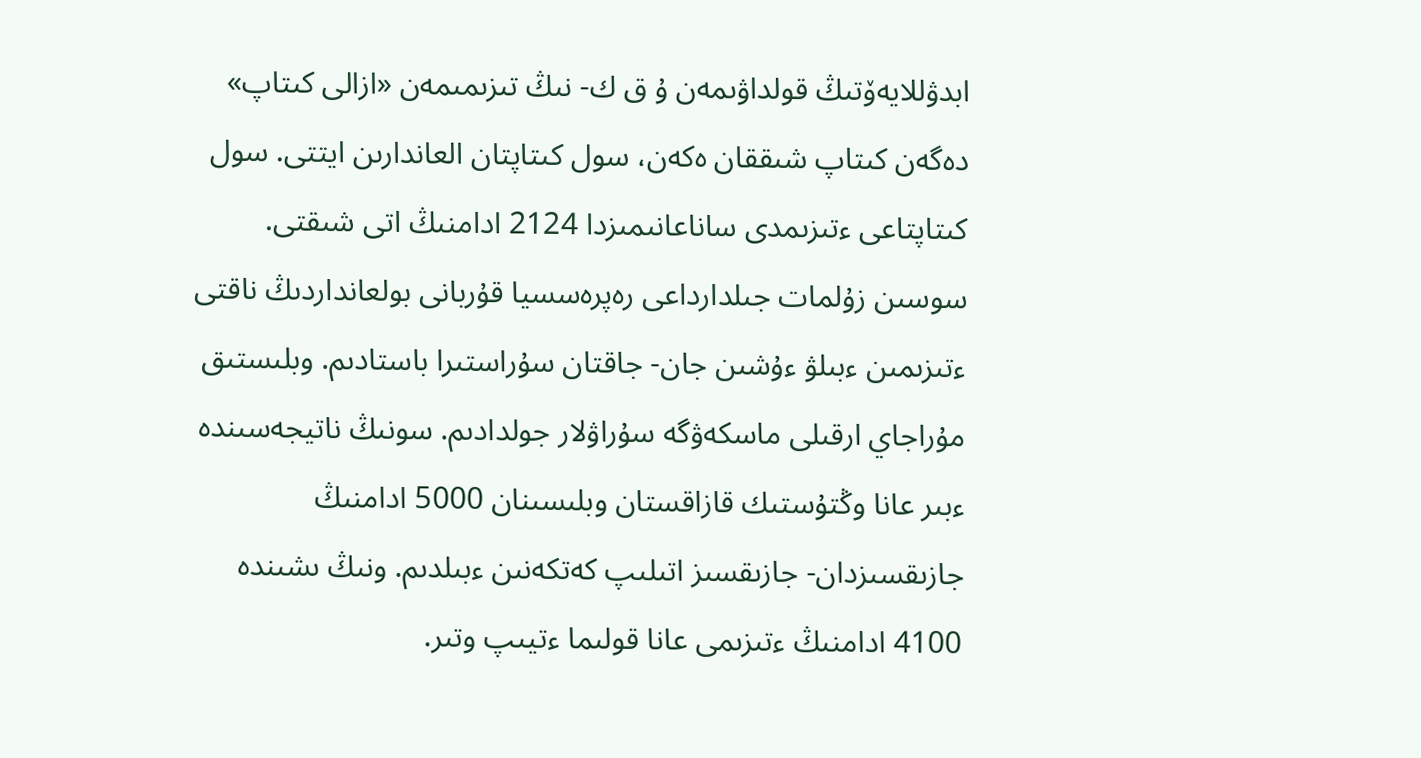ابدۋللايەۆتىڭ قولداۋىمەن ۇ ق ك- نىڭ تىزىمىمەن «ازالى كىتاپ» دەگەن كىتاپ شىققان ەكەن، سول كىتاپتان العاندارىن ايتتى. سول كىتاپتاعى ءتىزىمدى ساناعانىمىزدا 2124 ادامنىڭ اتى شىقتى. سوسىن زۇلمات جىلدارداعى رەپرەسسيا قۇربانى بولعانداردىڭ ناقتى ءتىزىمىن ءبىلۋ ءۇشىن جان- جاقتان سۇراستىرا باستادىم. وبلىستىق مۇراجاي ارقىلى ماسكەۋگە سۇراۋلار جولدادىم. سونىڭ ناتيجەسىندە ءبىر عانا وڭتۇستىك قازاقستان وبلىسىنان 5000 ادامنىڭ جازىقسىزدان- جازىقسىز اتىلىپ كەتكەنىن ءبىلدىم. ونىڭ ىشىندە 4100 ادامنىڭ ءتىزىمى عانا قولىما ءتيىپ وتىر.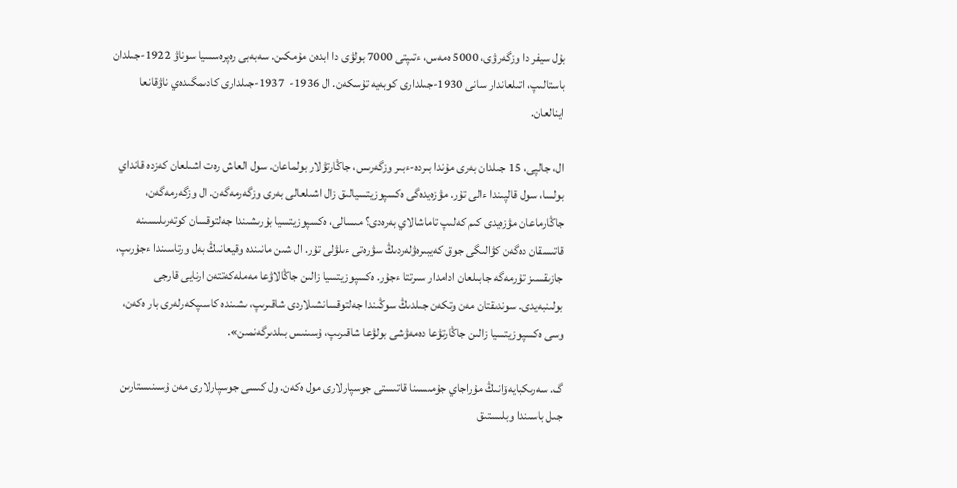بۇل سيفر دا وزگەرۋى، 5000 ەمەس، ءتىپتى 7000 بولۋى دا ابدەن مۇمكىن. سەبەبى رەپرەسسيا سوناۋ 1922-جىلدان باستالىپ، اتىلعاندار سانى 1930-جىلدارى كوبەيە تۇسكەن. ال 1936-  1937-جىلدارى كادىمگىدەي ناۋقانعا اينالعان.

ال، جالپى، 15 جىلدان بەرى مۇندا بىردە-ءبىر وزگەرىس، جاڭارتۋلار بولماعان. سول العاش رەت اشىلعان كەزدە قانداي بولسا، سول قالپىندا ءالى تۇر. مۋزەيدەگى ەكسپوزيتسيالىق زال اشىلعالى بەرى وزگەرمەگەن. ال وزگەرمەگەن، جاڭارماعان مۋزەيدى كىم كەلىپ تاماشالاي بەرەدى؟ مىسالى، ەكسپوزيتسيا بۇرىشىندا جەلتوقسان كوتەرىلىسىنە قاتىسقان دەگەن كۋالىگى جوق كەيبىرەۋلەردىڭ سۋرەتى ءىلۋلى تۇر. ال شىن مانىندە وقيعانىڭ بەل ورتاسىندا ءجۇرىپ، جازىقسىز تۇرمەگە جابىلعان ادامدار سىرتتا ءجۇر. ەكسپوزيتسيا زالىن جاڭالاۋعا مەملەكەتتەن ارنايى قارجى بولىنبەيدى. سوندىقتان مەن وتكەن جىلدىڭ سوڭىندا جەلتوقسانشىلاردى شاقىرىپ، ىشىندە كاسىپكەرلەرى بار ەكەن، وسى ەكسپوزيتسيا زالىن جاڭارتۋعا دەمەۋشى بولۋعا شاقىرىپ، ۇسىنىس بىلدىرگەنمىن».

گ. سەرىكبايەۆانىڭ مۇراجاي جۇمىسىنا قاتىستى جوسپارلارى مول ەكەن. ول كىسى جوسپارلارى مەن ۇسىنىستارىن جىل باسىندا وبلىستىق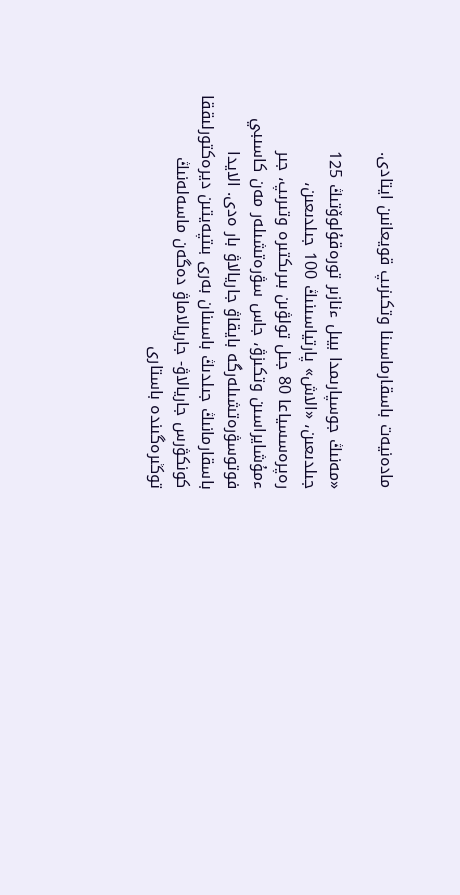مادەنيەت باسقارماسىنا وتكىزىپ قويعانىن ايتادى.

«مەنىڭ جوسپارىمدا بيىل ءنازىر تورەقۇلوۆتىڭ 125 جىلدىعىن، «الاش» پارتياسىنىڭ 100 جىلدىعىن، رەپرەسسياعا 80 جىل تولۋىن بىرىكتىرە وتىرىپ، جىر ءمۇشايراسىن وتكىزۋ، جاس سۋرەتشىلەر مەن كاسىبي فوتوسۋرەتشىلەرگە بايقاۋ جاريالاۋ بار ەدى. الايدا باسقارمانىڭ جىلدىڭ باسىنان بەرى بىتپەيتىن ديرەكتورلىققا كونكۋرس جاريالاۋ- جاريالاماۋ دەگەن ماسەلەنىڭ توڭىرەگىندە باستارى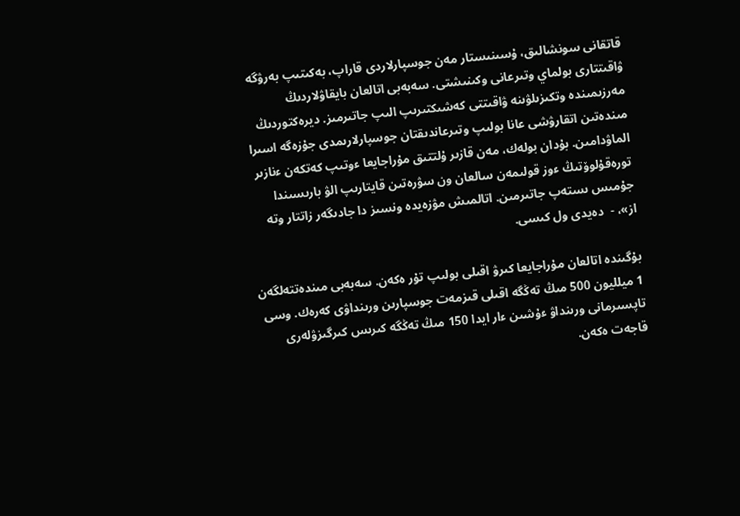قاتقانى سونشالىق، ۇسىنىستار مەن جوسپارلاردى قاراپ، بەكىتىپ بەرۋگە ۋاقىتتارى بولماي وتىرعانى وكىنىشتى. سەبەبى اتالعان بايقاۋلاردىڭ مەرزىمىندە وتكىزىلۋىنە ۋاقىتتى كەشىكتىرىپ الىپ جاتىرمىز. ديرەكتوردىڭ مىندەتىن اتقارۋشى عانا بولىپ وتىرعاندىقتان جوسپارلارىمدى جۇزەگە اسىرا الماۋدامىن. بۇدان بولەك، مەن قازىر ۇلتتىق مۇراجايعا ءوتىپ كەتكەن ءنازىر تورەقۇلوۆتىڭ ءوز قولىمەن سالعان ون سۋرەتىن قايتارىپ الۋ بارىسىندا جۇمىس ىستەپ جاتىرمىن. اتالمىش مۋزەيدە ونسىز دا جادىگەر زاتتار وتە از»، -  دەيدى ول كىسى.

بۇگىندە اتالعان مۇراجايعا كىرۋ اقىلى بولىپ تۇر ەكەن. سەبەبى مىندەتتەلگەن 1 ميلليون 500 مىڭ تەڭگە اقىلى قىزمەت جوسپارىن ورىنداۋى كەرەك. وسى تاپسىرمانى ورىنداۋ ءۇشىن ءار ايدا 150 مىڭ تەڭگە كىرىس كىرگىزۋلەرى قاجەت ەكەن.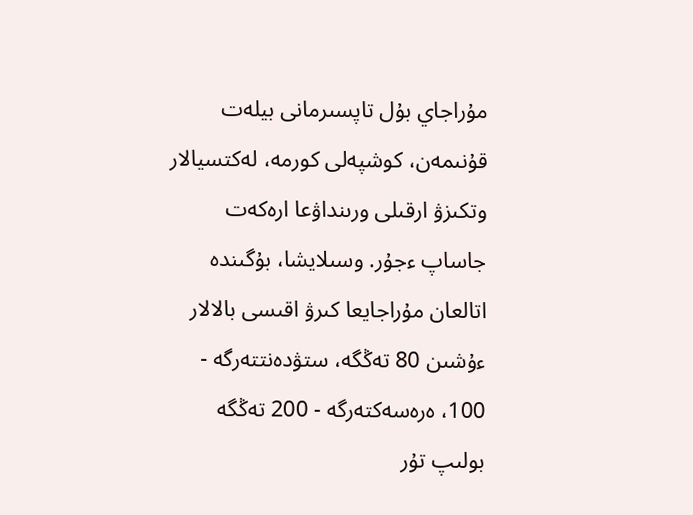مۇراجاي بۇل تاپسىرمانى بيلەت قۇنىمەن، كوشپەلى كورمە، لەكتسيالار وتكىزۋ ارقىلى ورىنداۋعا ارەكەت جاساپ ءجۇر. وسىلايشا، بۇگىندە اتالعان مۇراجايعا كىرۋ اقىسى بالالار ءۇشىن 80 تەڭگە، ستۋدەنتتەرگە - 100، ەرەسەكتەرگە - 200 تەڭگە بولىپ تۇر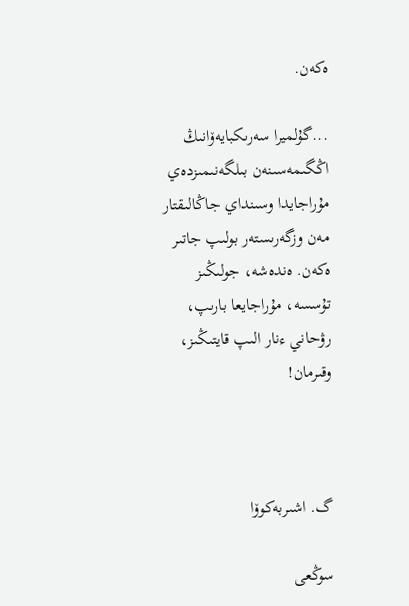ەكەن.

...گۇلميرا سەرىكبايەۆانىڭ اڭگىمەسىنەن بىلگەنىمىزدەي مۇراجايدا وسىنداي جاڭالىقتار مەن وزگەرىستەر بولىپ جاتىر ەكەن. ەندەشە، جولىڭىز تۇسسە، مۇراجايعا بارىپ، رۋحاني ءنار الىپ قايتىڭىز، وقىرمان!



گ. اشىربەكوۆا

سوڭعى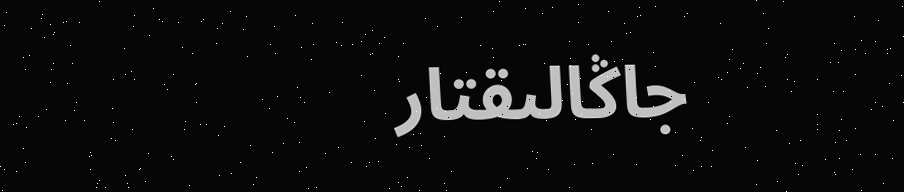جاڭالىقتار